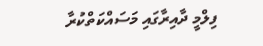ފިލްމީ ދާއިރާގައި މަސައްކަތްކުރާ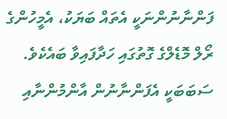ފަންނާނުންނަކީ އެތައް ބަޔަކު، އެމީހުންގެ ރޯލް މޮޑެލްގެ ގޮތުގައި ހަދާފައިވާ ބައެކެވެ.
ސަބަބަކީ އެފަންނާނުން އާންމުންނާއި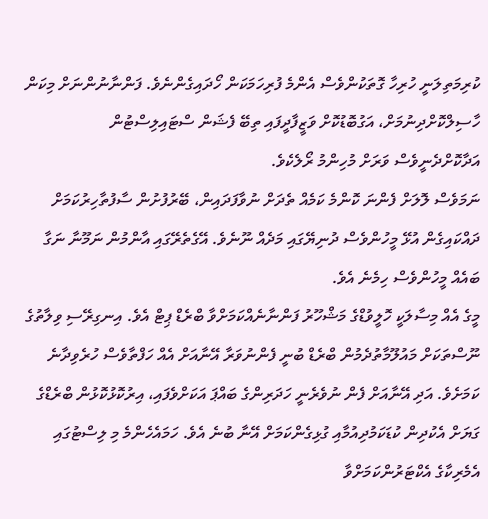ކުރިމަތިލަނީ ހުރިހާ ގޮތަކުންވެސް އެންމެ ފުރިހަމަކަން ހޯދައިގެންނެވެ. ފަންނާނުންނަށް މިކަން ހާސިލްކޮށްދިނުމަށް، އަގުބޮޑުކޮށް ވަޒީފާދީފައި ތިބޭ ފެޝަން ސްޓައިލިސްޓުން އަދާކޮށްދެނީވެސް ވަރަށް މުހިންމު ރޯލެކެވެ.
ނަމަވެސް ލޮލަށް ފެންނަ ކޮންމެ ކަމެއް ތެދަށް ނުވާފަދައިން، ބޭރުފުށުން ސާފުތާހިރުކަމަށް ދައްކައިގެން އުޅޭ މީހުންވެސް ދުނިޔޭގައި މަދެއް ނޫނެވެ. އޭގެތެރޭގައި އާންމުން ނަމޫނާ ނަގާ ބައެއް މީހުންވެސް ހިމެނެ އެވެ.
މީގެ އެއް މިސާލަކީ ހޮލީވުޑްގެ މަޝްހޫރު ފަންނާނެއްކަމަށްވާ ބްރެޑް ޕިޓް އެވެ. އިނގިރޭސި ވިލާތުގެ ނޫސްތަކަށް މައުލޫމާތުދެމުން ބްރެޑް ބުނީ ފެންނުވަރާ އޭނާއަށް އެއް ހަފްތާވެސް ހުރެވިދާނެ ކަމަށެވެ. އަދި އޭނާއަށް ފެން ނުވެރެނީ ހަދަރިންގެ ބައްޕަ އަކަށްވެފައި، އިރުކޮޅުކޮޅުން ބްރެޑްގެ ގަޔަށް އެކުދިން ކުޑަކަމުދިއުމާއި ގުޅިގެންކަމަށް އޭނާ ބުނެ އެވެ. ހަމައެހެންމެ މި ލިސްޓުގައި އެމެރިކާގެ އެކްޓަރުންކަމަށްވާ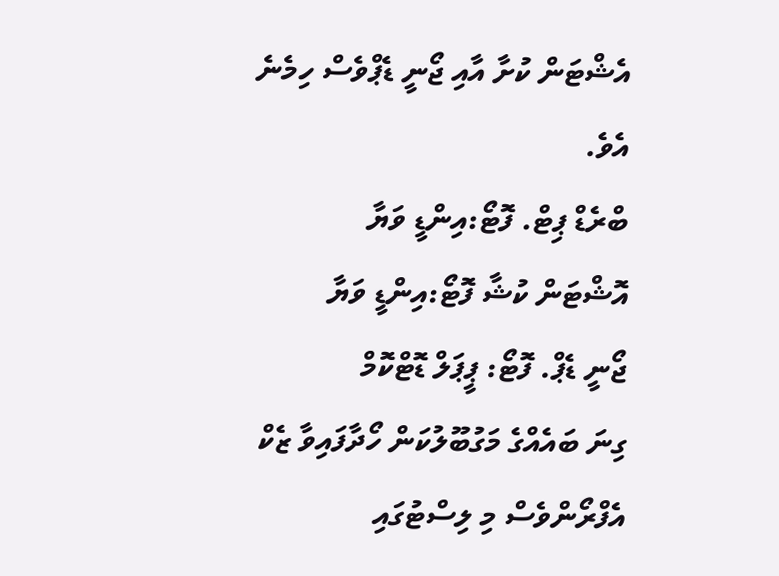އެޝްޓަން ކުށާ އާއި ޖޯނީ ޑެޕްވެސް ހިމެނެ އެވެ.
ބްރެޑް ޕިޓް. ފޮޓޯ:އިންޑީ ވަޔާ
އޮޝްޓަން ކުޝާ ފޮޓޯ:އިންޑީ ވަޔާ
ޖޯނީ ޑެޕް. ފޮޓޯ: ޕީޕަލް ޑޮޓްކޮމް
ގިނަ ބައެއްގެ މަގުބޫލުކަން ހޯދާފައިވާ ޒެކް އެފްރޯންވެސް މި ލިސްޓުގައި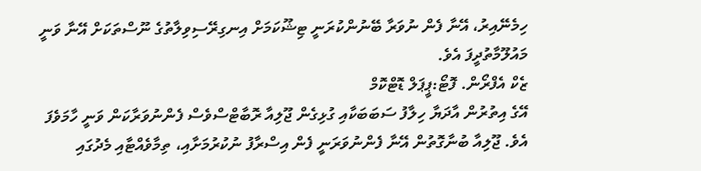ހިމެނޭއިރު، އޭނާ ފެން ނުވަރާ ބޭނުންކުރަނީ ޓިޝޫކަމަށް އިނގިރޭސިވިލާތުގެ ނޫސްތަކަށް އޭނާ ވަނީ މައުލޫމާތުދީފަ އެވެ.
ޒެކް އެފްރޯން. ފޮޓޯ:ޕީޕަލް ޑޮޓްކޮމް
އޭގެ އިތުރުން އާދަޔާ ހިލާފު ސަބަބަކާއި ގުޅިގެން ޖޫލިއާ ރޮބާޓްސްވެސް ފެންނުވަރާކަން ވަނީ ހާމަވެފަ އެވެ. ޖޫލިއާ ބުނާގޮތުން އޭނާ ފެންނުވަރަނީ ފެން އިސްރާފު ނުކުރުމަށާއި، ތިމާވެއްޓާއި މެދުގައި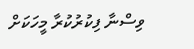ވިސްނާ ފިކުރުކުރާ މީހަކަށް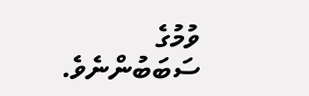ވުމުގެ ސަބަބުންނެވެ.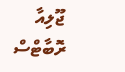ޖޫލިއާ ރޮބާޓްސް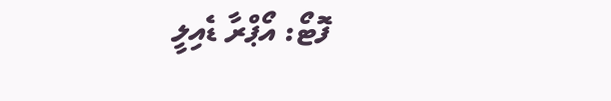ފޮޓޯ: އޯޕްރާ ޑެއިލީ